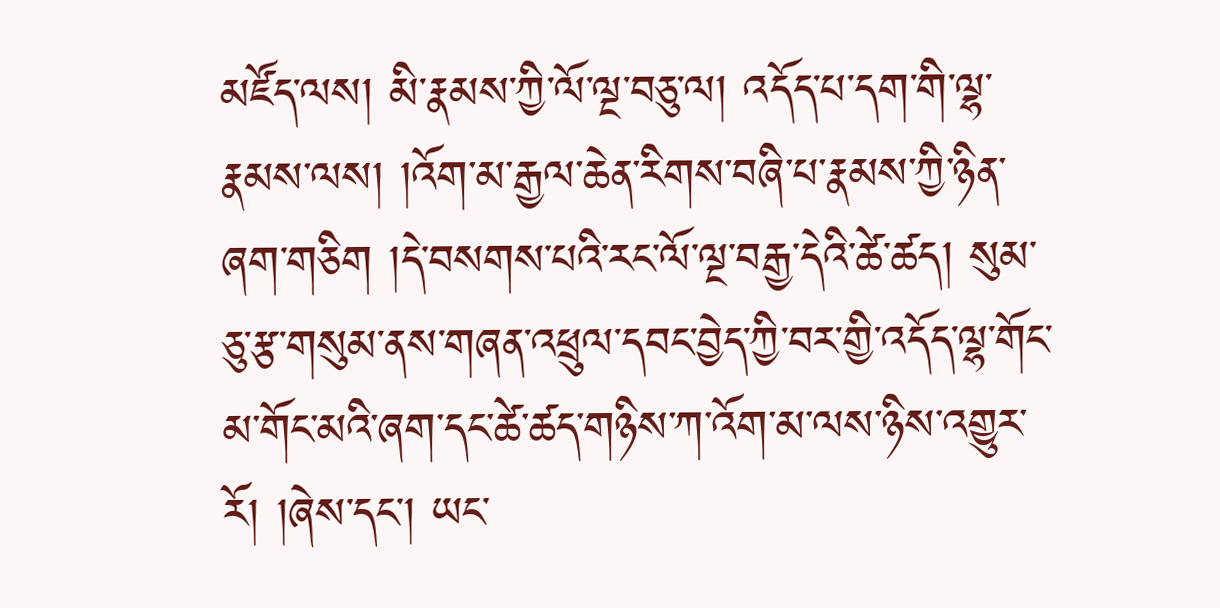མཛོད་ལས། མི་རྣམས་ཀྱི་ལོ་ལྔ་བཅུ་ལ། འདོད་པ་དག་གི་ལྷ་རྣམས་ལས། །འོག་མ་རྒྱལ་ཆེན་རིགས་བཞི་པ་རྣམས་ཀྱི་ཉིན་ཞག་གཅིག །དེ་བསགས་པའི་རང་ལོ་ལྔ་བརྒྱ་དེའི་ཚེ་ཚད། སུམ་ཅུ་རྩ་གསུམ་ནས་གཞན་འཕྲུལ་དབང་བྱེད་ཀྱི་བར་གྱི་འདོད་ལྷ་གོང་མ་གོང་མའི་ཞག་དང་ཚེ་ཚད་གཉིས་ཀ་འོག་མ་ལས་ཉིས་འགྱུར་རོ། །ཞེས་དང་། ཡང་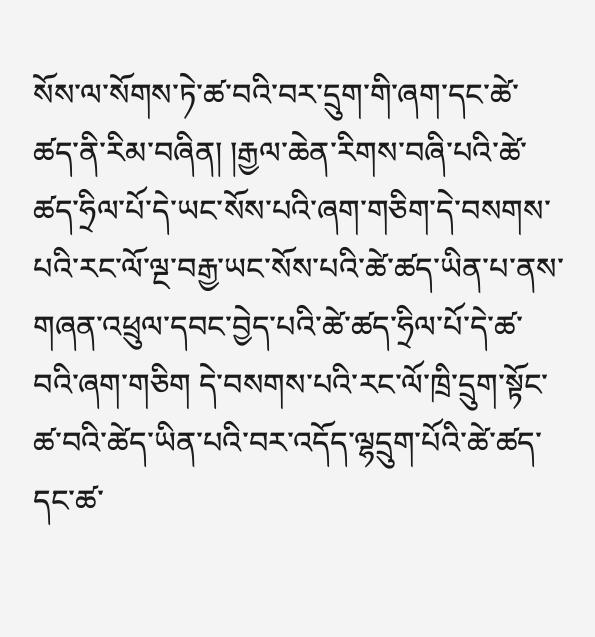སོས་ལ་སོགས་ཏེ་ཚ་བའི་བར་དྲུག་གི་ཞག་དང་ཚེ་ཚད་ནི་རིམ་བཞིན། །རྒྱལ་ཆེན་རིགས་བཞི་པའི་ཚེ་ཚད་ཧྲིལ་པོ་དེ་ཡང་སོས་པའི་ཞག་གཅིག་དེ་བསགས་པའི་རང་ལོ་ལྔ་བརྒྱ་ཡང་སོས་པའི་ཚེ་ཚད་ཡིན་པ་ནས་གཞན་འཕྲུལ་དབང་བྱེད་པའི་ཚེ་ཚད་ཧྲིལ་པོ་དེ་ཚ་བའི་ཞག་གཅིག དེ་བསགས་པའི་རང་ལོ་ཁྲི་དྲུག་སྟོང་ཚ་བའི་ཚེད་ཡིན་པའི་བར་འདོད་ལྷདྲུག་པོའི་ཚེ་ཚད་དང་ཚ་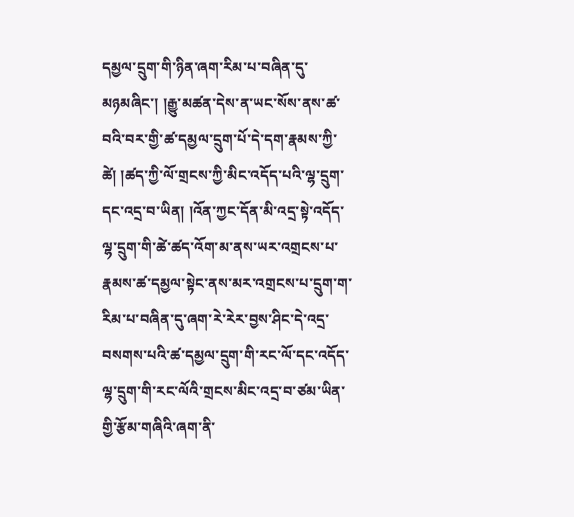དམྱལ་དྲུག་གི་ཉིན་ཞག་རིམ་པ་བཞིན་དུ་མཉམཞིང་། །རྒྱུ་མཚན་དེས་ན་ཡང་སོས་ནས་ཚ་བའི་བར་གྱི་ཚ་དམྱལ་དྲུག་པོ་དེ་དག་རྣམས་ཀྱི་ཚེ། །ཚད་ཀྱི་ལོ་གྲངས་ཀྱི་མིང་འདོད་པའི་ལྷ་དྲུག་དང་འདྲ་བ་ཡིན། །འོན་ཀྱང་དོན་མི་འདྲ་སྟེ་འདོད་ལྷ་དྲུག་གི་ཚེ་ཚད་འོག་མ་ནས་ཡར་འགྲངས་པ་རྣམས་ཚ་དམྱལ་སྟེང་ནས་མར་འགྲངས་པ་དྲུག་ག་རིམ་པ་བཞིན་དུ་ཞག་རེ་རེར་བྱས་ཤིང་དེ་འདྲ་བསགས་པའི་ཚ་དམྱལ་དྲུག་གི་རང་ལོ་དང་འདོད་ལྷ་དྲུག་གི་རང་ལོའི་གྲངས་མིང་འདྲ་བ་ཙམ་ཡིན་གྱི་རྩོམ་གཞིའི་ཞག་ནི་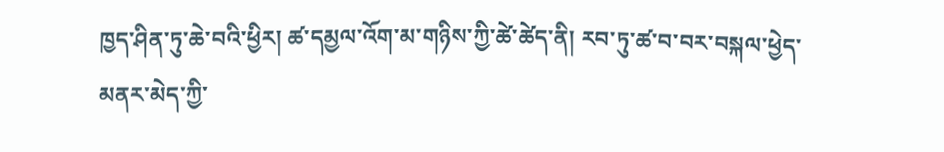ཁྱད་ཤིན་ཏུ་ཆེ་བའི་ཕྱིར། ཚ་དམྱལ་འོག་མ་གཉིས་ཀྱི་ཚེ་ཚེད་ནི། རབ་ཏུ་ཚ་བ་བར་བསྐལ་ཕྱེད་མནར་མེད་ཀྱི་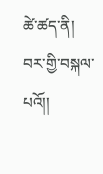ཚེ་ཚད་ནི། བར་གྱི་བསྐལ་པའོ།།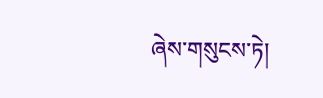ཞེས་གསུངས་ཏེ།